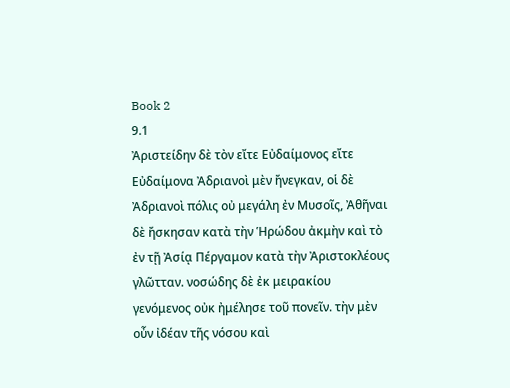Book 2
9.1
Ἀριστείδην δὲ τὸν εἴτε Εὐδαίμονος εἴτε Εὐδαίμονα Ἀδριανοὶ μὲν ἤνεγκαν, οἱ δὲ Ἀδριανοὶ πόλις οὐ μεγάλη ἐν Μυσοῖς, Ἀθῆναι δὲ ἤσκησαν κατὰ τὴν Ἡρώδου ἀκμὴν καὶ τὸ ἐν τῇ Ἀσίᾳ Πέργαμον κατὰ τὴν Ἀριστοκλέους γλῶτταν. νοσώδης δὲ ἐκ μειρακίου γενόμενος οὐκ ἠμέλησε τοῦ πονεῖν. τὴν μὲν οὖν ἰδέαν τῆς νόσου καὶ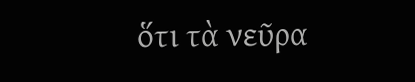ὅτι τὰ νεῦρα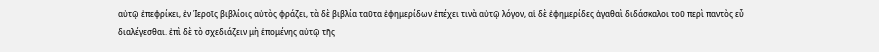αὐτῷ ἐπεφρίκει, ἐν Ἱεροῖς βιβλίοις αὐτὸς φράζει, τὰ δὲ βιβλία ταῦτα ἐφημερίδων ἐπέχει τινὰ αὐτῷ λόγον, αἱ δὲ ἐφημερίδες ἀγαθαὶ διδάσκαλοι τοῦ περὶ παντὸς εὖ διαλέγεσθαι. ἐπὶ δὲ τὸ σχεδιάζειν μὴ ἑπομένης αὐτῷ τῆς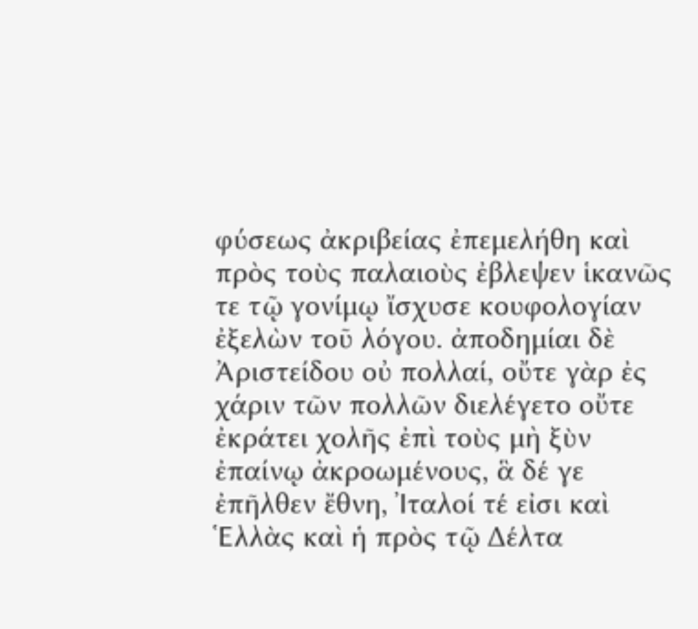φύσεως ἀκριβείας ἐπεμελήθη καὶ πρὸς τοὺς παλαιοὺς ἐβλεψεν ἱκανῶς τε τῷ γονίμῳ ἴσχυσε κουφολογίαν ἐξελὼν τοῦ λόγου. ἀποδημίαι δὲ Ἀριστείδου οὐ πολλαί, οὔτε γὰρ ἐς χάριν τῶν πολλῶν διελέγετο οὔτε ἐκράτει χολῆς ἐπὶ τοὺς μὴ ξὺν ἐπαίνῳ ἀκροωμένους, ἃ δέ γε ἐπῆλθεν ἔθνη, Ἰταλοί τέ εἰσι καὶ Ἑλλὰς καὶ ἡ πρὸς τῷ Δέλτα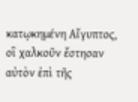κατῳκημένη Αἴγυπτος, οἳ χαλκοῦν ἔστησαν αὐτὸν ἐπὶ τῆς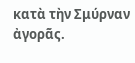κατὰ τὴν Σμύρναν ἀγορᾶς.